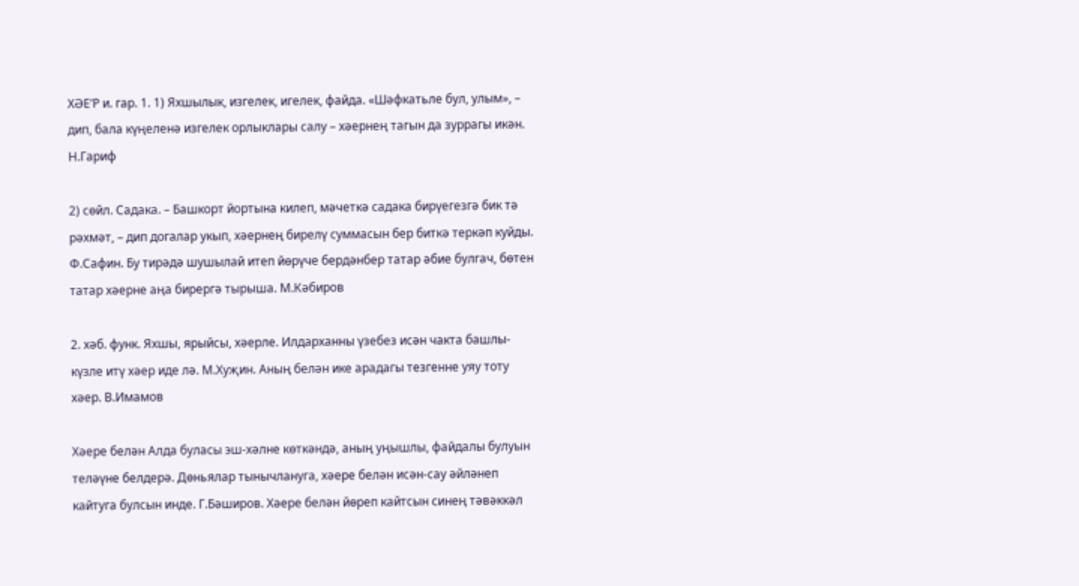ХӘЕ’Р и. гар. 1. 1) Яхшылык, изгелек, игелек, файда. «Шәфкатьле бул, улым», – дип, бала күңеленә изгелек орлыклары салу – хәернең тагын да зуррагы икән. Н.Гариф

2) сөйл. Садака. – Башкорт йортына килеп, мәчеткә садака бирүегезгә бик тә рәхмәт, – дип догалар укып, хәернең бирелү суммасын бер биткә теркәп куйды. Ф.Сафин. Бу тирәдә шушылай итеп йөрүче бердәнбер татар әбие булгач, бөтен татар хәерне аңа бирергә тырыша. М.Кәбиров

2. хәб. функ. Яхшы, ярыйсы, хәерле. Илдарханны үзебез исән чакта башлы-күзле итү хәер иде лә. М.Хуҗин. Аның белән ике арадагы тезгенне уяу тоту хәер. В.Имамов

Хәере белән Алда буласы эш-хәлне көткәндә, аның уңышлы, файдалы булуын теләүне белдерә. Дөньялар тынычлануга, хәере белән исән-сау әйләнеп кайтуга булсын инде. Г.Бәширов. Хәере белән йөреп кайтсын синең тәвәккәл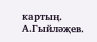картың. А.Гыйләҗев.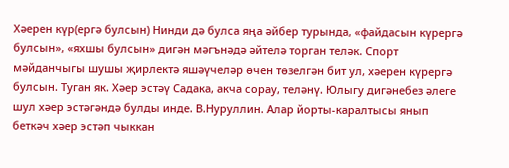Хәерен күр(ергә булсын) Нинди дә булса яңа әйбер турында, «файдасын күрергә булсын», «яхшы булсын» дигән мәгънәдә әйтелә торган теләк. Спорт мәйданчыгы шушы җирлектә яшәүчеләр өчен төзелгән бит ул, хәерен күрергә булсын. Туган як. Хәер эстәү Садака, акча сорау, теләнү. Юлыгу дигәнебез әлеге шул хәер эстәгәндә булды инде. В.Нуруллин. Алар йорты-каралтысы янып беткәч хәер эстәп чыккан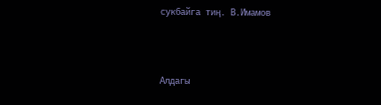сукбайга тиң. В.Имамов



Алдагы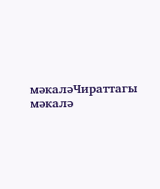мәкаләЧираттагы мәкалә